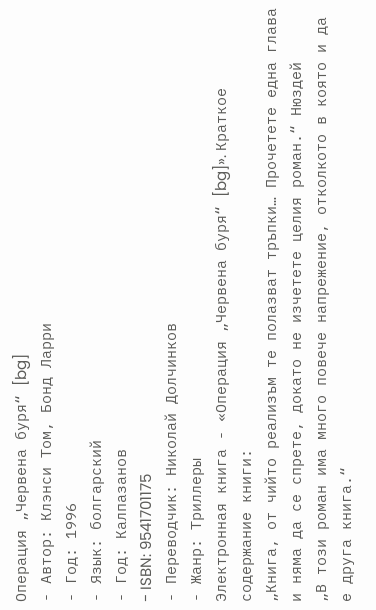Операция „Червена буря“ [bg]
- Автор: Клэнси Том, Бонд Ларри
- Год: 1996
- Язык: болгарский
- Год: Калпазанов
- ISBN: 9541701175
- Переводчик: Николай Долчинков
- Жанр: Триллеры
Электронная книга - «Операция „Червена буря“ [bg]». Краткое содержание книги:
„Книга, от чийто реализъм те полазват тръпки… Прочетете една глава и няма да се спрете, докато не изчетете целия роман.“ Нюздей
„В този роман има много повече напрежение, отколкото в която и да е друга книга.“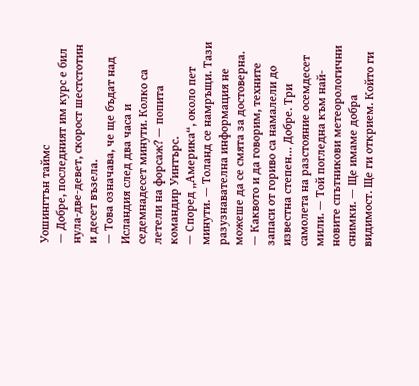Уошингтън таймс
— Добре, последният им курс е бил нула-две-девет, скорост шестстотин и десет възела.
— Това означава, че ще бъдат над Исландия след два часа и седемнадесет минути. Колко са летели на форсаж? — попита командир Уинтърс.
— Според „Америка“, около пет минути. — Толанд се намръщи. Тази разузнавателна информация не можеше да се смята за достоверна.
— Каквото и да говорим, техните запаси от гориво са намалели до известна степен… Добре. Три самолета на разстояние осемдесет мили. — Той погледна към най-новите спътникови метеорологични снимки. — Ще имаме добра видимост. Ще ги открием. Който ги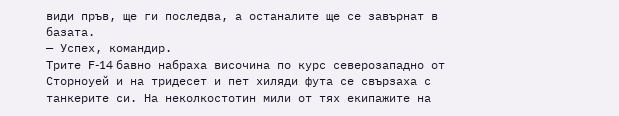види пръв, ще ги последва, а останалите ще се завърнат в базата.
— Успех, командир.
Трите F-14 бавно набраха височина по курс северозападно от Сторноуей и на тридесет и пет хиляди фута се свързаха с танкерите си. На неколкостотин мили от тях екипажите на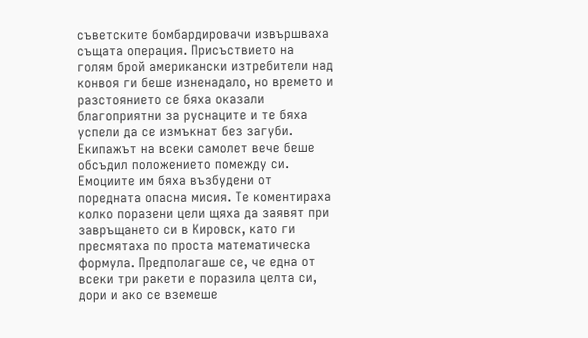съветските бомбардировачи извършваха същата операция. Присъствието на голям брой американски изтребители над конвоя ги беше изненадало, но времето и разстоянието се бяха оказали благоприятни за руснаците и те бяха успели да се измъкнат без загуби. Екипажът на всеки самолет вече беше обсъдил положението помежду си. Емоциите им бяха възбудени от поредната опасна мисия. Те коментираха колко поразени цели щяха да заявят при завръщането си в Кировск, като ги пресмятаха по проста математическа формула. Предполагаше се, че една от всеки три ракети е поразила целта си, дори и ако се вземеше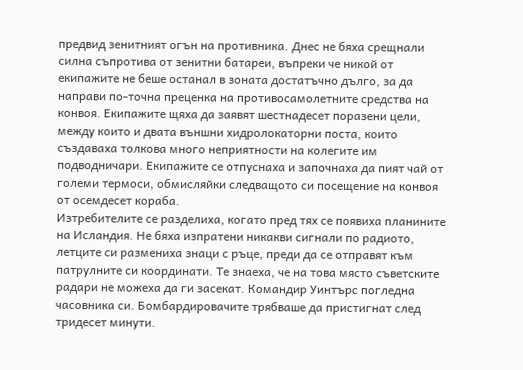предвид зенитният огън на противника. Днес не бяха срещнали силна съпротива от зенитни батареи, въпреки че никой от екипажите не беше останал в зоната достатъчно дълго, за да направи по-точна преценка на противосамолетните средства на конвоя. Екипажите щяха да заявят шестнадесет поразени цели, между които и двата външни хидролокаторни поста, които създаваха толкова много неприятности на колегите им подводничари. Екипажите се отпуснаха и започнаха да пият чай от големи термоси, обмисляйки следващото си посещение на конвоя от осемдесет кораба.
Изтребителите се разделиха, когато пред тях се появиха планините на Исландия. Не бяха изпратени никакви сигнали по радиото, летците си размениха знаци с ръце, преди да се отправят към патрулните си координати. Те знаеха, че на това място съветските радари не можеха да ги засекат. Командир Уинтърс погледна часовника си. Бомбардировачите трябваше да пристигнат след тридесет минути.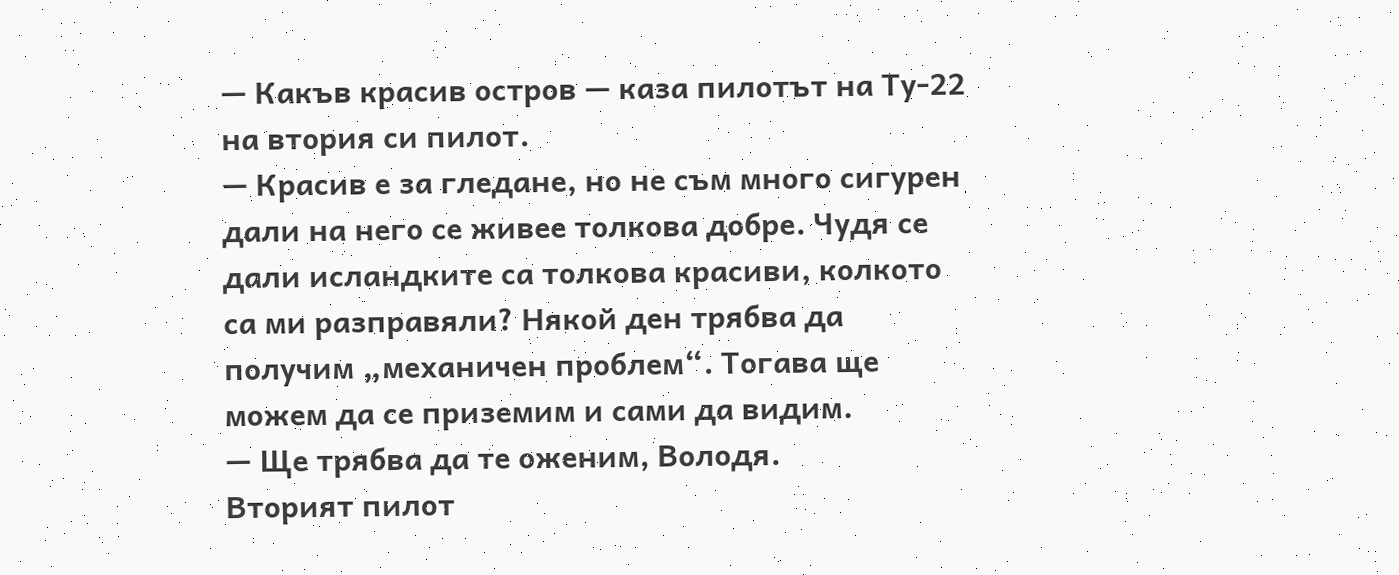— Какъв красив остров — каза пилотът на Ту-22 на втория си пилот.
— Красив е за гледане, но не съм много сигурен дали на него се живее толкова добре. Чудя се дали исландките са толкова красиви, колкото са ми разправяли? Някой ден трябва да получим „механичен проблем“. Тогава ще можем да се приземим и сами да видим.
— Ще трябва да те оженим, Володя.
Вторият пилот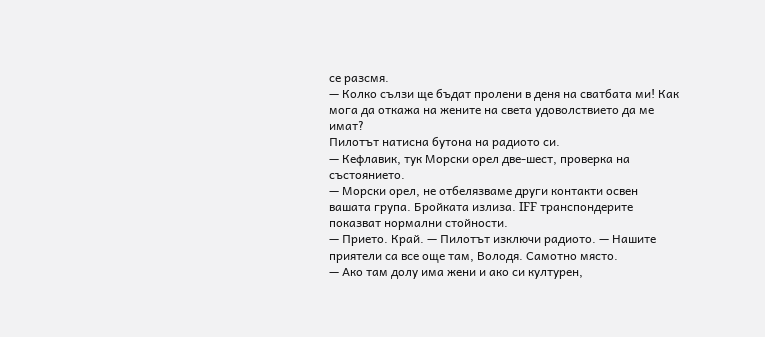се разсмя.
— Колко сълзи ще бъдат пролени в деня на сватбата ми! Как мога да откажа на жените на света удоволствието да ме имат?
Пилотът натисна бутона на радиото си.
— Кефлавик, тук Морски орел две-шест, проверка на състоянието.
— Морски орел, не отбелязваме други контакти освен вашата група. Бройката излиза. IFF транспондерите показват нормални стойности.
— Прието. Край. — Пилотът изключи радиото. — Нашите приятели са все още там, Володя. Самотно място.
— Ако там долу има жени и ако си културен,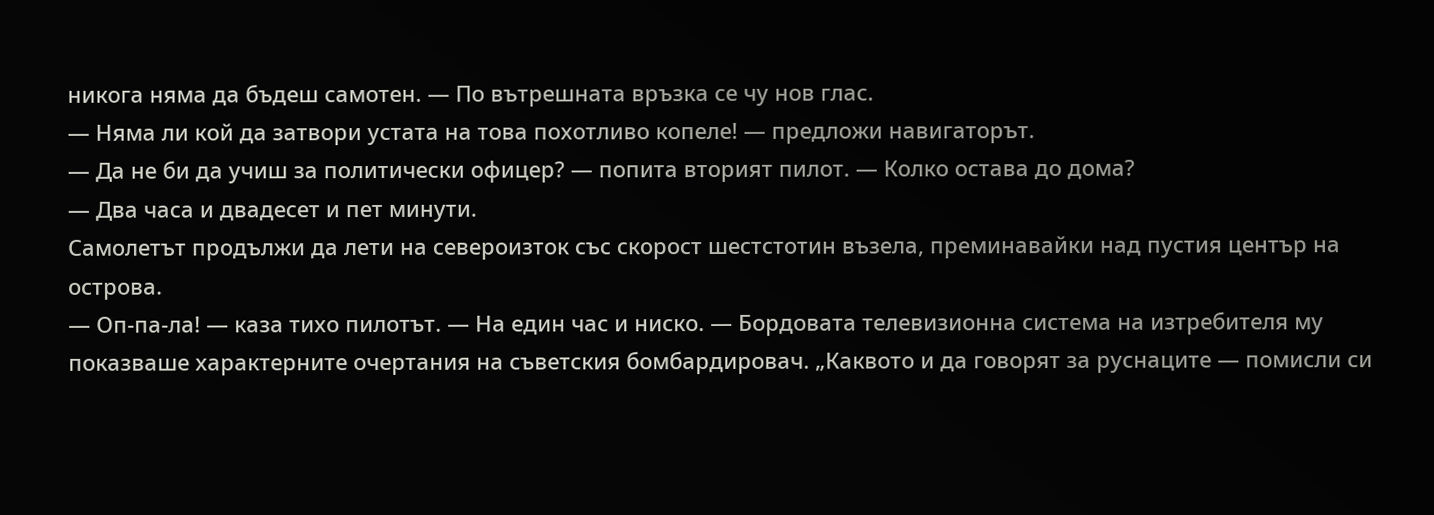никога няма да бъдеш самотен. — По вътрешната връзка се чу нов глас.
— Няма ли кой да затвори устата на това похотливо копеле! — предложи навигаторът.
— Да не би да учиш за политически офицер? — попита вторият пилот. — Колко остава до дома?
— Два часа и двадесет и пет минути.
Самолетът продължи да лети на североизток със скорост шестстотин възела, преминавайки над пустия център на острова.
— Оп-па-ла! — каза тихо пилотът. — На един час и ниско. — Бордовата телевизионна система на изтребителя му показваше характерните очертания на съветския бомбардировач. „Каквото и да говорят за руснаците — помисли си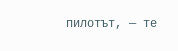пилотът, — те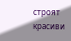строят красиви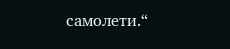самолети.“